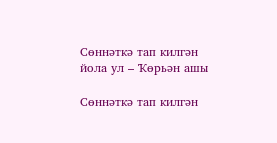Сөннәткә тап килгән йола ул – Ҡөрьән ашы

Сөннәткә тап килгән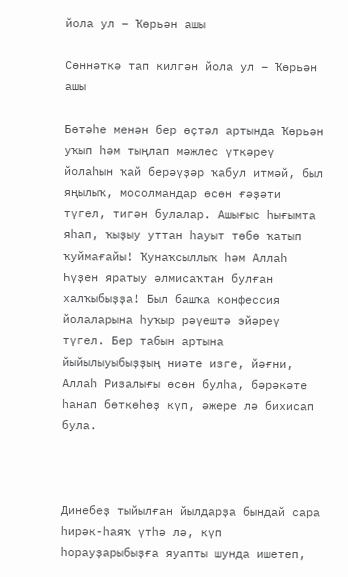йола ул – Ҡөрьән ашы

Сөннәткә тап килгән йола ул – Ҡөрьән ашы

Бөтәһе менән бер өҫтәл артында Ҡөрьән уҡып һәм тыңлап мәжлес үткәреү йолаһын ҡай берәүҙәр ҡабул итмәй, был яңылыҡ, мосолмандар өсөн ғәҙәти түгел, тигән булалар. Ашығыс һығымта яһап, ҡыҙыу уттан һауыт төбө ҡатып ҡуймағайы! Ҡунаҡсыллыҡ һәм Аллаһ Һүҙен яратыу әлмисаҡтан булған халҡыбыҙҙа! Был башҡа конфессия йолаларына һуҡыр рәүештә эйәреү түгел. Бер табын артына йыйылыуыбыҙҙың ниәте изге, йәғни, Аллаһ Ризалығы өсөн булһа, бәрәкәте һанап бөткөһөҙ күп, әжере лә бихисап була.



Динебеҙ тыйылған йылдарҙа бындай сара һирәк-һаяҡ үтһә лә, күп һорауҙарыбыҙға яуапты шунда ишетеп,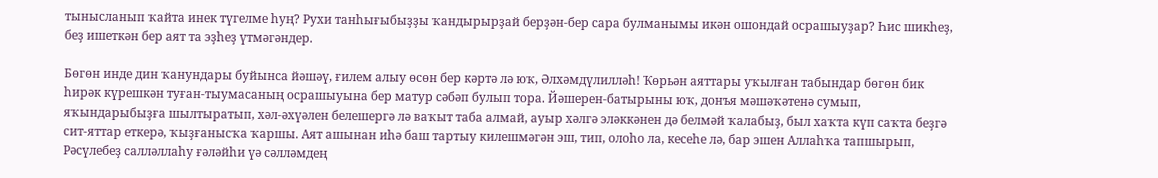тынысланып ҡайта инек түгелме һуң? Рухи танһығыбыҙҙы ҡандырырҙай берҙән-бер сара булманымы икән ошондай осрашыуҙар? Һис шикһеҙ, беҙ ишеткән бер аят та эҙһеҙ үтмәгәндер.

Бөгөн инде дин ҡанундары буйынса йәшәү, ғилем алыу өсөн бер кәртә лә юҡ, Әлхәмдүлилләһ! Ҡөрьән аяттары уҡылған табындар бөгөн бик һирәк күрешкән туған-тыумасаның осрашыуына бер матур сәбәп булып тора. Йәшерен-батырыны юҡ, донъя мәшәҡәтенә сумып, яҡындарыбыҙға шылтыратып, хәл-әхүәлен белешергә лә ваҡыт таба алмай, ауыр хәлгә эләккәнен дә белмәй ҡалабыҙ, был хаҡта күп саҡта беҙгә сит-яттар еткерә, ҡыҙғанысҡа ҡаршы. Аят ашынан иһә баш тартыу килешмәгән эш, тип, олоһо ла, кесеһе лә, бар эшен Аллаһҡа тапшырып, Рәсүлебеҙ салләллаһу ғәләйһи үә сәлләмдең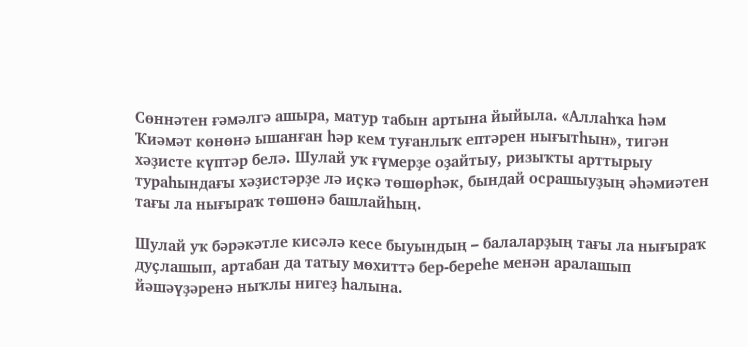Сөннәтен ғәмәлгә ашыра, матур табын артына йыйыла. «Аллаһҡа һәм Ҡиәмәт көнөнә ышанған һәр кем туғанлыҡ ептәрен нығытһын», тигән хәҙисте күптәр белә. Шулай уҡ ғүмерҙе оҙайтыу, ризыҡты арттырыу тураһындағы хәҙистәрҙе лә иҫкә төшөрһәк, бындай осрашыуҙың әһәмиәтен тағы ла нығыраҡ төшөнә башлайһың.

Шулай уҡ бәрәкәтле кисәлә кесе быуындың – балаларҙың тағы ла нығыраҡ дуҫлашып, артабан да татыу мөхиттә бер-береһе менән аралашып йәшәүҙәренә ныҡлы нигеҙ һалына.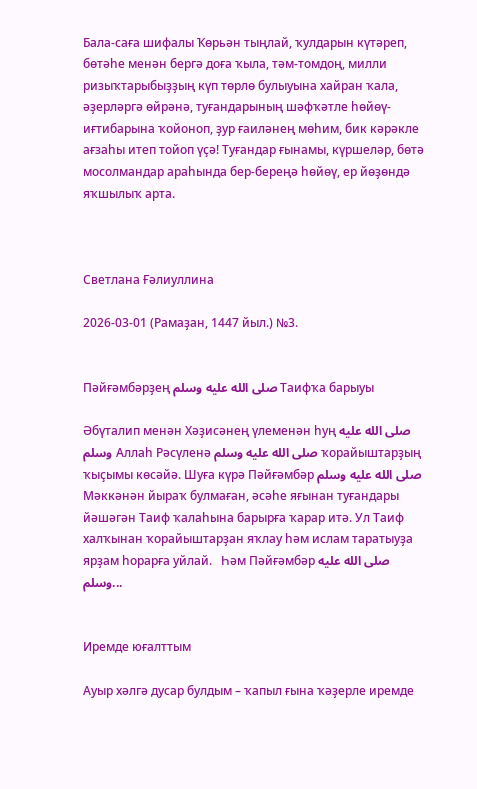Бала-саға шифалы Ҡөрьән тыңлай, ҡулдарын күтәреп, бөтәһе менән бергә доға ҡыла, тәм-томдоң, милли ризыҡтарыбыҙҙың күп төрлө булыуына хайран ҡала, әҙерләргә өйрәнә, туғандарының шәфҡәтле һөйөү-иғтибарына ҡойоноп, ҙур ғаиләнең мөһим, бик кәрәкле ағзаһы итеп тойоп үҫә! Туғандар ғынамы, күршеләр, бөтә мосолмандар араһында бер-береңә һөйөү, ер йөҙөндә яҡшылыҡ арта.



Светлана Ғәлиуллина

2026-03-01 (Рамаҙан, 1447 йыл.) №3.


Пәйғәмбәрҙең صلى الله عليه وسلم Таифҡа барыуы

Әбүталип менән Хәҙисәнең үлеменән һуң صلى الله عليه وسلم Аллаһ Рәсүленә صلى الله عليه وسلم ҡорайыштарҙың ҡыҫымы көсәйә. Шуға күрә Пәйғәмбәр صلى الله عليه وسلم Мәккәнән йыраҡ булмаған, әсәһе яғынан туғандары йәшәгән Таиф ҡалаһына барырға ҡарар итә. Ул Таиф халҡынан ҡорайыштарҙан яҡлау һәм ислам таратыуҙа ярҙам һорарға уйлай.   Һәм Пәйғәмбәр صلى الله عليه وسلم...


Иремде юғалттым

Ауыр хәлгә дусар булдым – ҡапыл ғына ҡәҙерле иремде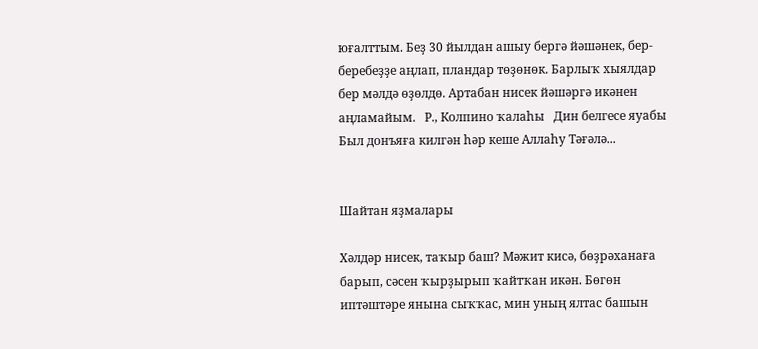юғалттым. Беҙ 30 йылдан ашыу бергә йәшәнек, бер-беребеҙҙе аңлап, пландар төҙөнөк. Барлыҡ хыялдар бер мәлдә өҙөлдө. Артабан нисек йәшәргә икәнен аңламайым.   Р., Колпино ҡалаһы   Дин белгесе яуабы Был донъяға килгән һәр кеше Аллаһу Тәғәлә...


Шайтан яҙмалары

Хәлдәр нисек, таҡыр баш? Мәжит кисә, бөҙрәханаға барып, сәсен ҡырҙырып ҡайтҡан икән. Бөгөн иптәштәре янына сыҡҡас, мин уның ялтас башын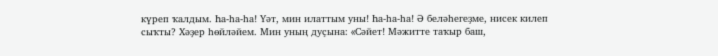күреп ҡалдым. Һа-һа-һа! Үәт, мин илаттым уны! Һа-һа-һа! Ә беләһегеҙме, нисек килеп сыҡты? Хәҙер һөйләйем. Мин уның дуҫына: «Сәйет! Мәжитте таҡыр баш,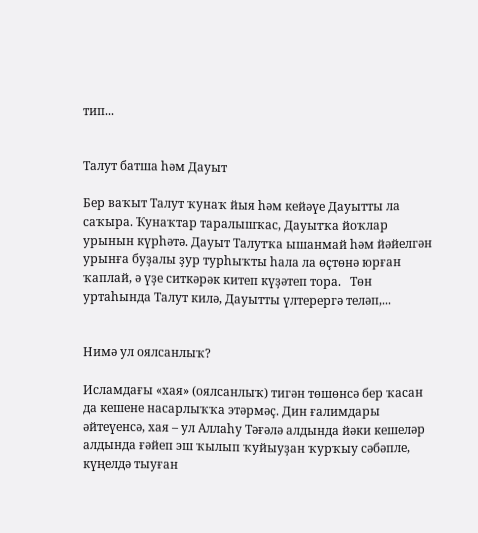тип...


Талут батша һәм Дауыт

Бер ваҡыт Талут ҡунаҡ йыя һәм кейәүе Дауытты ла саҡыра. Ҡунаҡтар таралышҡас, Дауытҡа йоҡлар урынын күрһәтә. Дауыт Талутҡа ышанмай һәм йәйелгән урынға буҙалы ҙур турһыҡты һала ла өҫтөнә юрған ҡаплай, ә үҙе ситкәрәк китеп күҙәтеп тора.   Төн уртаһында Талут килә, Дауытты үлтерергә теләп,...


Нимә ул оялсанлыҡ?

Исламдағы «хая» (оялсанлыҡ) тигән төшөнсә бер ҡасан да кешене насарлыҡҡа этәрмәҫ. Дин ғалимдары әйтеүенсә, хая – ул Аллаһу Тәғәлә алдында йәки кешеләр алдында ғәйеп эш ҡылып ҡуйыуҙан ҡурҡыу сәбәпле, күңелдә тыуған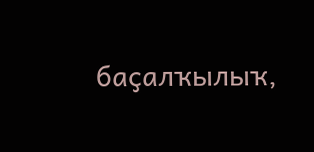баҫалҡылыҡ,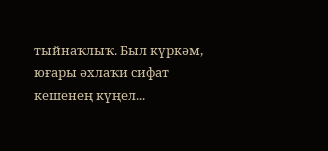тыйнаҡлыҡ. Был күркәм, юғары әхлаҡи сифат кешенең күңел...